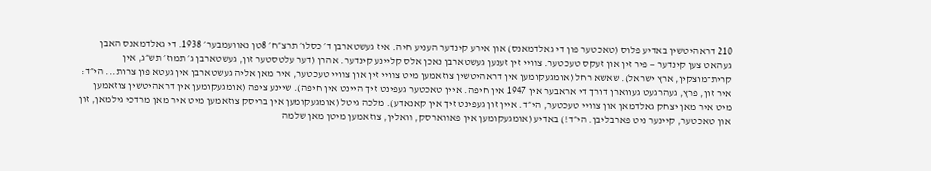210 דראהיטשין באדיע פלוס (טאכטער פון די גאלדמאנס) און אירע קינדער העניע חיה. איז געשטארבן ד׳ כסלו׳ תרצ״ח׳ 8טן נאוועמבער׳ 1938. די גאלדמאנס האבן געהאט צען קינדער — פיר זין און זעקס טעכטער. צװײ זין זענען געשטארבן נאכן אלס קליינע קינדער. אהרן (דער עלטסטער זון, געשטארבן ג׳ תמוז׳ תש״ג, אין קרית־מוצקין, ארץ ישראל). שאשא רחל (אומגעקומען אין דראהיטשין צוזאמען מיט צװײ זין און צװײ טעכטער, איר מאן אליה געשטארבן אין געטא פון צרות... הי״ד: איר זון, פרץ, געהרגעט געווארן דורך די אראבער אין 1947 אין חיפה. איין טאכטער געפינט זיך היינט אין חיפה). שיינע ציפה (אומגעקומען אין דראהיטשין צוזאמען מיט איר מאן יצחק גאלדמאן און צװײ טעכטער, הי״ד. איין זון געפינט זיך אין קאנאדע). מלכה גיטל (אומגעקומען אין בריסק צוזאמען מיט איר מאן מרדכי גילמאן, זון און טאכטער, קיינער ניט פארבליבן. הי״ד!) באדיע (אומגעקומען אין פאװארסק, װאלין, צוזאמען מיטן מאן שלמה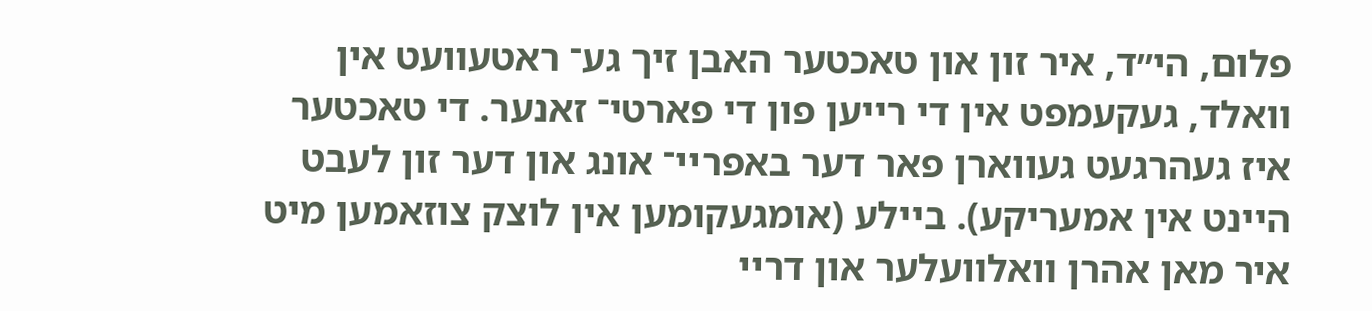פלום, הי״ד, איר זון און טאכטער האבן זיך גע־ ראטעװעט אין װאלד, געקעמפט אין די רייען פון די פארטי־ זאנער. די טאכטער איז געהרגעט געווארן פאר דער באפרײ־ אונג און דער זון לעבט היינט אין אמעריקע). בײלע (אומגעקומען אין לוצק צוזאמען מיט איר מאן אהרן װאלװעלער און דרײ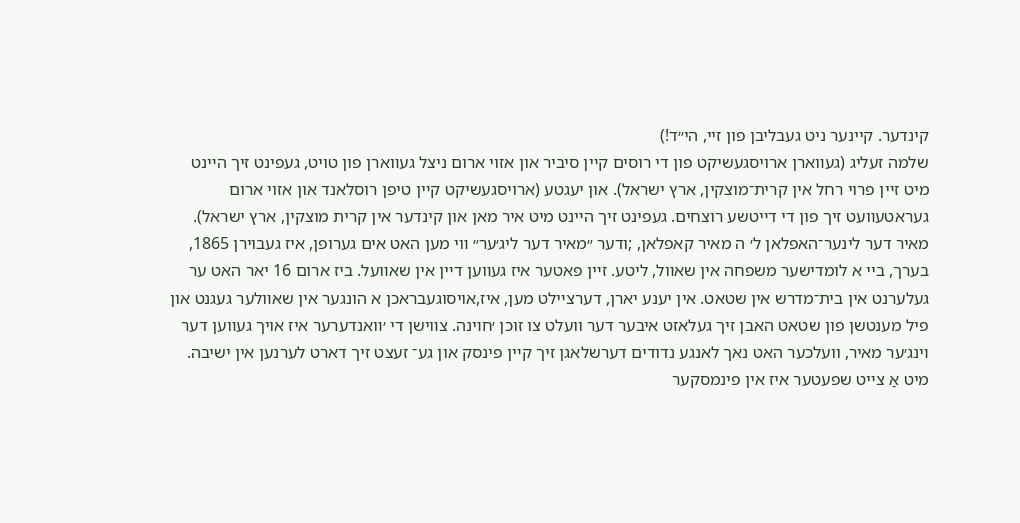קינדער. קיינער ניט געבליבן פון זיי, הי״ד!)
שלמה זעליג (געװארן ארויסגעשיקט פון די רוסים קײן סיביר און אזוי ארום ניצל געװארן פון טויט, געפינט זיך הײנט מיט זײן פרוי רחל אין קרית־מוצקין, ארץ ישראל). און יעגטע (ארויסגעשיקט קײן טיפן רוסלאנד און אזוי ארום געראטעװעט זיך פון די דײטשע רוצחים. געפינט זיך הײנט מיט איר מאן און קינדער אין קרית מוצקין, ארץ ישראל). מאיר דער לינער־האפלאן ל׳ ה מאיר קאפלאן, ;ודער ״מאיר דער ליג׳ער״ װי מען האט אים גערופן, איז געבוירן 1865, בערך, ביי א לומדישער משפחה אין שאװל, ליטע. זײן פאטער איז געװען דײן אין שאװעל. ביז ארום 16 יאר האט ער געלערנט אין בית־מדרש אין שטאט. אין יענע יארן, דערצײלט מען, איז,אויסוגעבראכן א הונגער אין שאװלער געגנט און פיל מענטשן פון שטאט האבן זיך געלאזט איבער דער וועלט צו זוכן ׳חױנה. צװישן די ׳װאנדערער איז אויך געװען דער ױנג׳ער מאיר, וועלכער האט נאך לאנגע נדודים דערשלאגן זיך קײן פינסק און גע־ זעצט זיך דארט לערנען אין ישיבה.
מיט אַ צײט שפעטער איז אין פינמסקער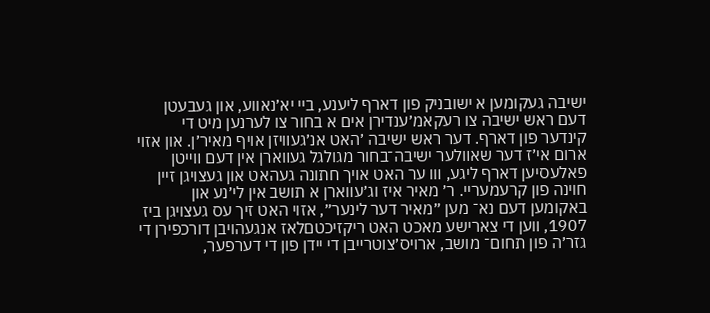ישיבה געקומען א ישובניק פון דארף ליענע, ביי יא׳נאווע, און געבעטן דעם ראש ישיבה צו רעקאמ׳ענדירן אים א בחור צו לערנען מיט די קינדער פון דארף. דער ראש ישיבה ׳האט אנ׳געװיזן אויף מאיר׳ן. און אזוי ארום אי׳ז דער שאװלער ישיבה־בחור מגולגל געװארן אין דעם װײטן פאלעסיען דארף ליגע, װו ער האט אויך חתונה געהאט און געצויגן זײן חױנה פון קרעמערײ. ר׳ מאיר איז וג׳עװארן א תושב אין לי׳נע און באקומען דעם נא־ מען ״מאיר דער לינער״, אזוי האט זיך עס געצויגן ביז 1907, װען די צארישע מאכט האט ריקזיכטםלאז אנגעהויבן דורכפירן די גזר׳ה פון תחום־ מושב, ארויס׳צוטרײבן די יידן פון די דערפער,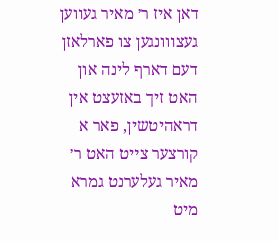דאן איז ר׳ מאיר געװען געצװונגען צו פארלאזן דעם דארף לינה און האט זיך באזעצט אין דראהיטשין, פאר א קורצער צײט האט ר׳ מאיר געלערנט גמרא מיט